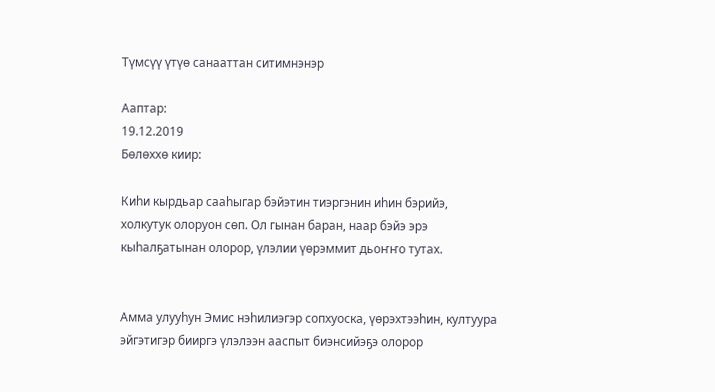Түмсүү үтүө санааттан ситимнэнэр

Ааптар:
19.12.2019
Бөлөххө киир:

Киһи кырдьар сааһыгар бэйэтин тиэргэнин иһин бэрийэ, холкутук олоруон сөп. Ол гынан баран, наар бэйэ эрэ кыһалҕатынан олорор, үлэлии үөрэммит дьоҥҥо тутах.


Амма улууһун Эмис нэһилиэгэр сопхуоска, үөрэхтээһин, култуура эйгэтигэр бииргэ үлэлээн ааспыт биэнсийэҕэ олорор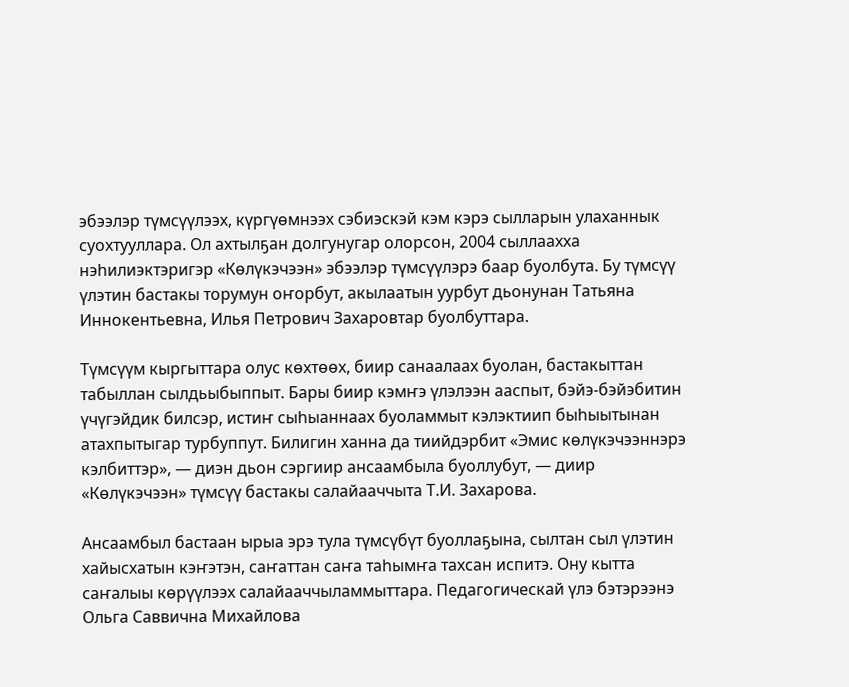эбээлэр түмсүүлээх, күргүөмнээх сэбиэскэй кэм кэрэ сылларын улаханнык суохтууллара. Ол ахтылҕан долгунугар олорсон, 2004 сыллаахха нэһилиэктэригэр «Көлүкэчээн» эбээлэр түмсүүлэрэ баар буолбута. Бу түмсүү үлэтин бастакы торумун оҥорбут, акылаатын уурбут дьонунан Татьяна Иннокентьевна, Илья Петрович Захаровтар буолбуттара.

Түмсүүм кыргыттара олус көхтөөх, биир санаалаах буолан, бастакыттан табыллан сылдьыбыппыт. Бары биир кэмҥэ үлэлээн ааспыт, бэйэ-бэйэбитин үчүгэйдик билсэр, истиҥ сыһыаннаах буоламмыт кэлэктиип быһыытынан атахпытыгар турбуппут. Билигин ханна да тиийдэрбит «Эмис көлүкэчээннэрэ кэлбиттэр», — диэн дьон сэргиир ансаамбыла буоллубут, — диир «Көлүкэчээн» түмсүү бастакы салайааччыта Т.И. Захарова.

Ансаамбыл бастаан ырыа эрэ тула түмсүбүт буоллаҕына, сылтан сыл үлэтин хайысхатын кэҥэтэн, саҥаттан саҥа таһымҥа тахсан испитэ. Ону кытта саҥалыы көрүүлээх салайааччыламмыттара. Педагогическай үлэ бэтэрээнэ Ольга Саввична Михайлова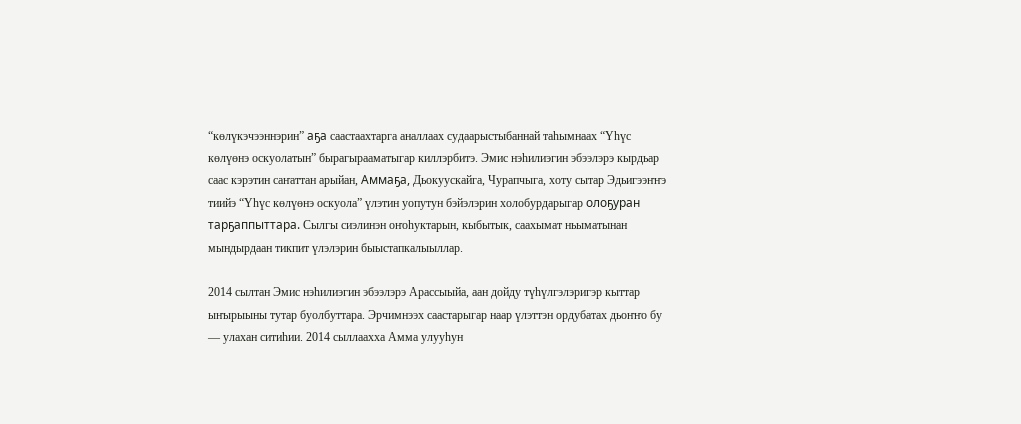“көлүкэчээннэрин” аҕа саастаахтарга аналлаах судаарыстыбаннай таһымнаах “Үһүс көлүөнэ оскуолатын” бырагырааматыгар киллэрбитэ. Эмис нэһилиэгин эбээлэрэ кырдьар саас кэрэтин саҥаттан арыйан, Аммаҕа, Дьокуускайга, Чурапчыга, хоту сытар Эдьигээҥҥэ тиийэ “Үһүс көлүөнэ оскуола” үлэтин уопутун бэйэлэрин холобурдарыгар олоҕуран тарҕаппыттара. Сылгы сиэлинэн оҥоһуктарын, кыбытык, саахымат ньыматынан мындырдаан тикпит үлэлэрин быыстапкалыыллар.

2014 сылтан Эмис нэһилиэгин эбээлэрэ Арассыыйа, аан дойду түһүлгэлэригэр кыттар ыҥырыыны тутар буолбуттара. Эрчимнээх саастарыгар наар үлэттэн ордубатах дьоҥҥо бу — улахан ситиһии. 2014 сыллаахха Амма улууһун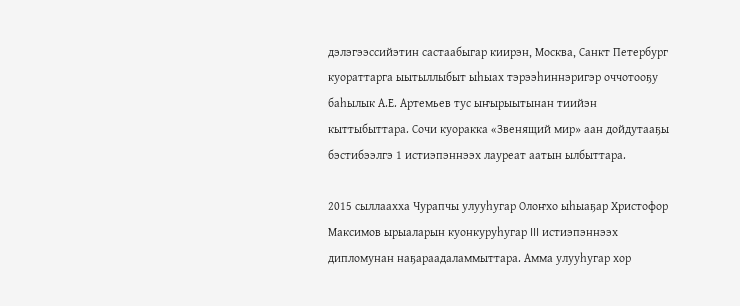дэлэгээссийэтин састаабыгар киирэн, Москва, Санкт Петербург куораттарга ыытыллыбыт ыһыах тэрээһиннэригэр оччотооҕу баһылык А.Е. Артемьев тус ыҥырыытынан тиийэн кыттыбыттара. Сочи куоракка «Звенящий мир» аан дойдутааҕы бэстибээлгэ 1 истиэпэннээх лауреат аатын ылбыттара.

2015 сыллаахха Чурапчы улууһугар Олоҥхо ыһыаҕар Христофор Максимов ырыаларын куонкуруһугар III истиэпэннээх дипломунан наҕараадаламмыттара. Амма улууһугар хор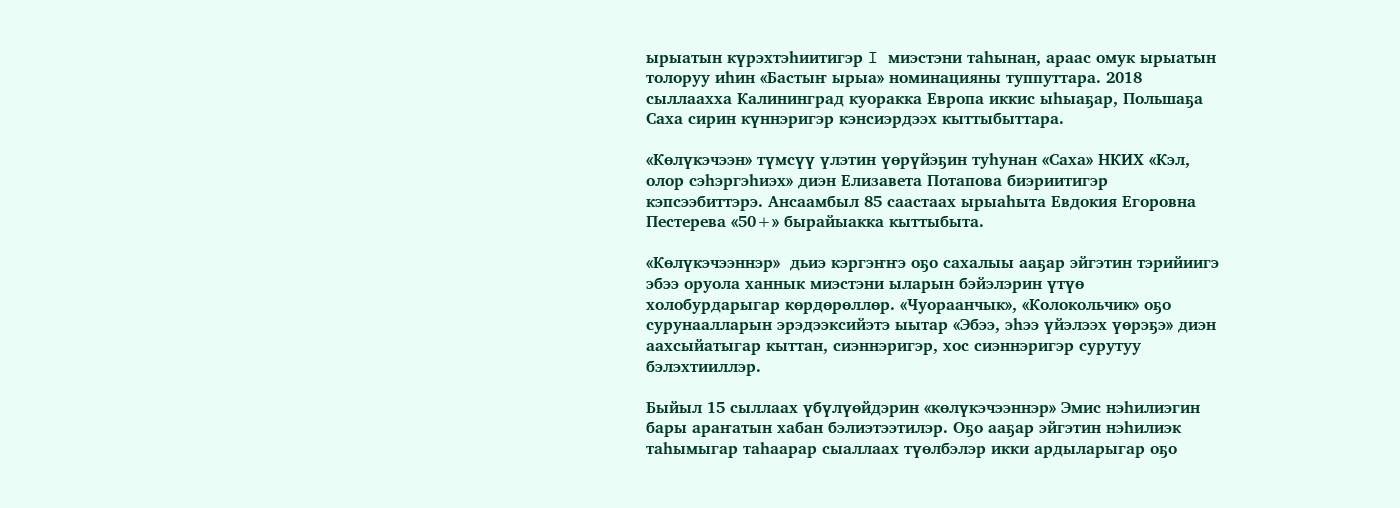ырыатын күрэхтэһиитигэр I миэстэни таһынан, араас омук ырыатын толоруу иһин «Бастыҥ ырыа» номинацияны туппуттара. 2018 сыллаахха Калининград куоракка Европа иккис ыһыаҕар, Польшаҕа Саха сирин күннэригэр кэнсиэрдээх кыттыбыттара.

«Көлүкэчээн» түмсүү үлэтин үөрүйэҕин туһунан «Саха» НКИХ «Кэл, олор сэһэргэһиэх» диэн Елизавета Потапова биэриитигэр кэпсээбиттэрэ. Ансаамбыл 85 саастаах ырыаһыта Евдокия Егоровна Пестерева «50+» бырайыакка кыттыбыта.

«Көлүкэчээннэр»  дьиэ кэргэҥҥэ оҕо сахалыы ааҕар эйгэтин тэрийиигэ эбээ оруола ханнык миэстэни ыларын бэйэлэрин үтүө холобурдарыгар көрдөрөллөр. «Чуораанчык», «Колокольчик» оҕо сурунаалларын эрэдээксийэтэ ыытар «Эбээ, эһээ үйэлээх үөрэҕэ» диэн аахсыйатыгар кыттан, сиэннэригэр, хос сиэннэригэр сурутуу бэлэхтииллэр.

Быйыл 15 сыллаах үбүлүөйдэрин «көлүкэчээннэр» Эмис нэһилиэгин бары араҥатын хабан бэлиэтээтилэр. Оҕо ааҕар эйгэтин нэһилиэк таһымыгар таһаарар сыаллаах түөлбэлэр икки ардыларыгар оҕо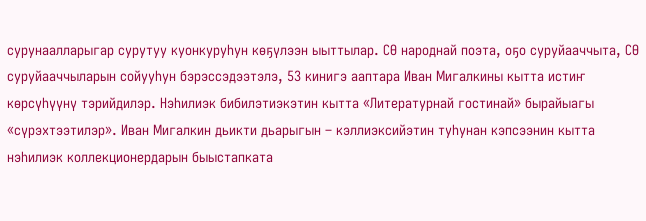сурунаалларыгар сурутуу куонкуруһун көҕүлээн ыыттылар. СӨ народнай поэта, оҕо суруйааччыта, СӨ суруйааччыларын сойууһун бэрэссэдээтэлэ, 53 кинигэ ааптара Иван Мигалкины кытта истиҥ көрсүһүүнү тэрийдилэр. Нэһилиэк бибилэтиэкэтин кытта «Литературнай гостинай» бырайыагы «сүрэхтээтилэр». Иван Мигалкин дьикти дьарыгын – кэллиэксийэтин туһунан кэпсээнин кытта нэһилиэк коллекционердарын быыстапката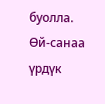буолла. Өй-санаа үрдүк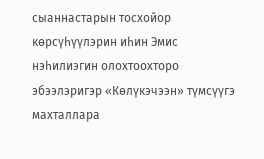сыаннастарын тосхойор көрсүһүүлэрин иһин Эмис нэһилиэгин олохтоохторо эбээлэригэр «Көлүкэчээн» түмсүүгэ махталлара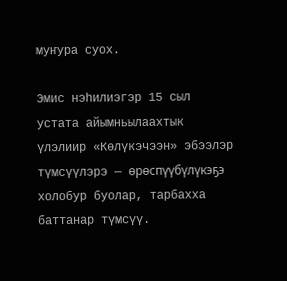муҥура суох.

Эмис нэһилиэгэр 15 сыл устата айымньылаахтык үлэлиир «Көлүкэчээн» эбээлэр түмсүүлэрэ — өрөспүүбүлүкэҕэ холобур буолар, тарбахха баттанар түмсүү.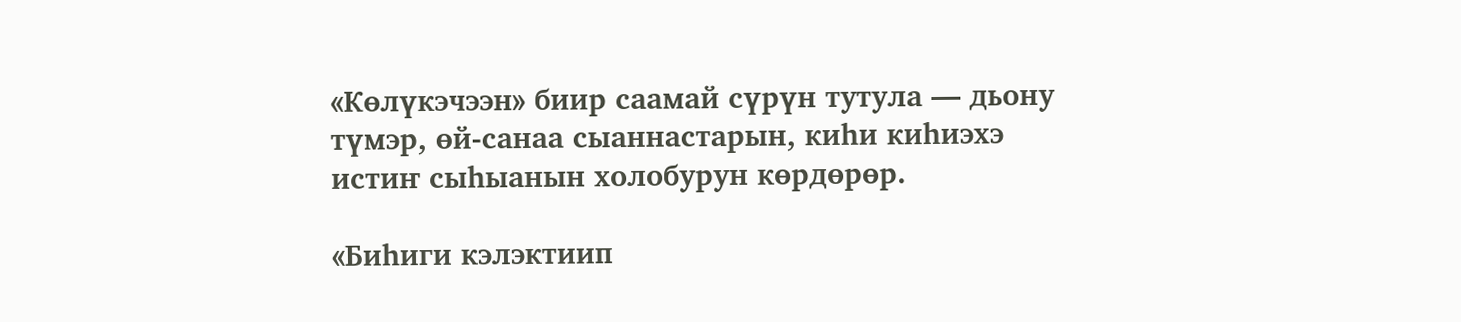«Көлүкэчээн» биир саамай сүрүн тутула — дьону түмэр, өй-санаа сыаннастарын, киһи киһиэхэ истиҥ сыһыанын холобурун көрдөрөр.

«Биһиги кэлэктиип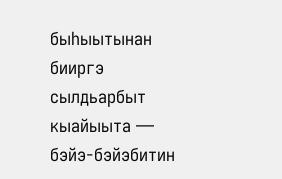быһыытынан бииргэ сылдьарбыт кыайыыта — бэйэ-бэйэбитин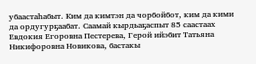убаастаһабыт. Ким да кимтэн да чорбойбот, ким да кими да ордугурҕаабат. Саамай кырдьаҕаспыт 85 саастаах Евдокия Егоровна Пестерева, Герой ийэбит Татьяна Никифоровна Новикова, бастакы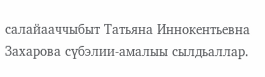салайааччыбыт Татьяна Иннокентьевна Захарова сүбэлии-амалыы сылдьаллар.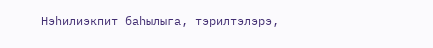Нэһилиэкпит баһылыга, тэрилтэлэрэ,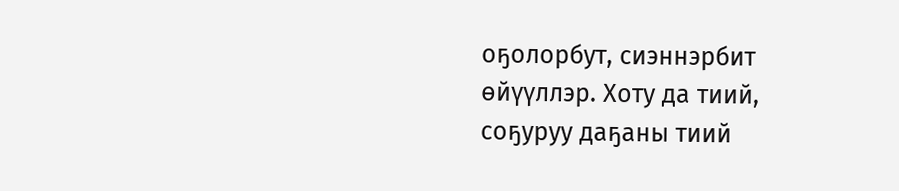оҕолорбут, сиэннэрбит өйүүллэр. Хоту да тиий, соҕуруу даҕаны тиий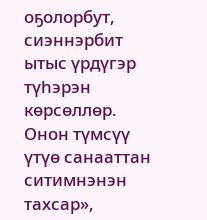оҕолорбут, сиэннэрбит ытыс үрдүгэр түһэрэн көрсөллөр. Онон түмсүү үтүө санааттан ситимнэнэн тахсар»,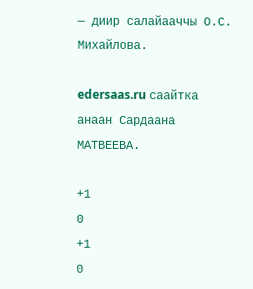— диир салайааччы О.С. Михайлова.

edersaas.ru саайтка анаан Сардаана МАТВЕЕВА.

+1
0
+1
0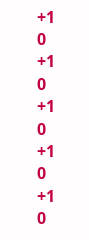+1
0
+1
0
+1
0
+1
0
+1
0